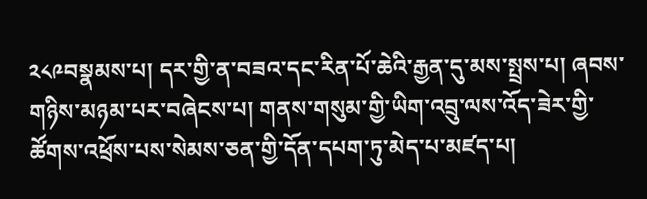༢༨༩བསྣམས་པ། དར་གྱི་ན་བཟའ་དང་རིན་པོ་ཆེའི་རྒྱན་དུ་མས་སྤྲས་པ། ཞབས་གཉིས་མཉམ་པར་བཞེངས་པ། གནས་གསུམ་གྱི་ཡིག་འབྲུ་ལས་འོད་ཟེར་གྱི་ཚོགས་འཕྲོས་པས་སེམས་ཅན་གྱི་དོན་དཔག་ཏུ་མེད་པ་མཛད་པ།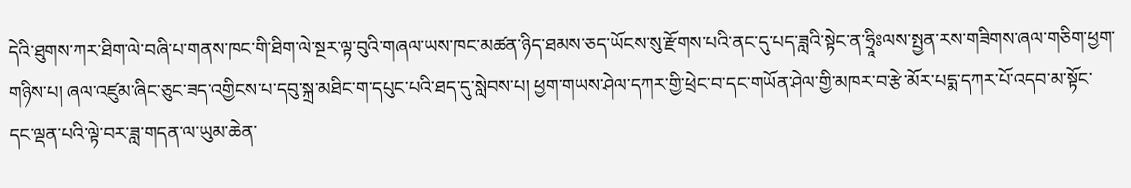དེའི་ཐུགས་ཀར་ཐིག་ལེ་བཞི་པ་གནས་ཁང་གི་ཐིག་ལེ་སྔར་ལྟ་བུའི་གཞལ་ཡས་ཁང་མཚན་ཉིད་ཐམས་ཅད་ཡོངས་སུ་རྫོགས་པའི་ནང་དུ་པད་ཟླའི་སྟེང་ན་ཧྲཱིཿལས་སྤྱན་རས་གཟིགས་ཞལ་གཅིག་ཕྱག་གཉིས་པ། ཞལ་འཛུམ་ཞིང་ཅུང་ཟད་འགྱིངས་པ་དབུ་སྐྲ་མཐིང་ག་དཔུང་པའི་ཐད་དུ་སླེབས་པ། ཕྱག་གཡས་ཤེལ་དཀར་གྱི་ཕྲེང་བ་དང་གཡོན་ཤེལ་གྱི་མཁར་བ་རྩེ་མོར་པདྨ་དཀར་པོ་འདབ་མ་སྟོང་དང་ལྡན་པའི་ལྟེ་བར་ཟླ་གདན་ལ་ཡུམ་ཆེན་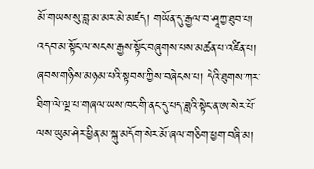མོ་གཡས་སུ་བླ་མ་མར་མེ་མཛད། གཡོན་དུ་རྒྱལ་བ་ཤཱཀྱ་ཐུབ་པ། འདབ་མ་སྟོང་ལ་སངས་རྒྱས་སྟོང་བཞུགས་པས་མཚན་པ་འཛིན་པ། ཞབས་གཉིས་མཉམ་པའི་སྟབས་ཀྱིས་བཞེངས་པ། དེའི་ཐུགས་ཀར་ཐིག་ལེ་ལྔ་པ་གཞལ་ཡས་ཁང་གི་ནང་དུ་པད་ཟླའི་སྟེང་ན་ཨ་སེར་པོ་ལས་ཡུམ་ཤེར་ཕྱིན་མ་སྐུ་མདོག་སེར་མོ་ཞལ་གཅིག་ཕྱག་བཞི་མ།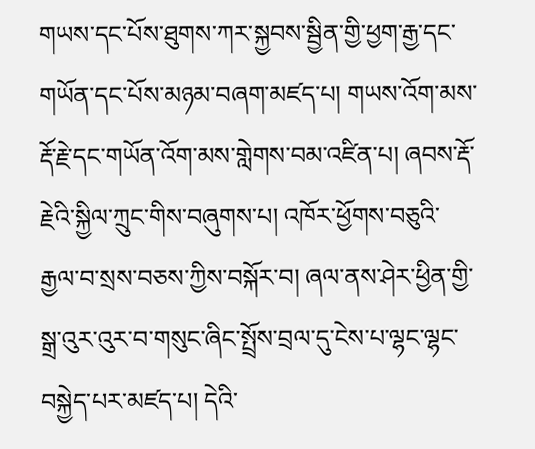གཡས་དང་པོས་ཐུགས་ཀར་སྐྱབས་སྦྱིན་གྱི་ཕྱག་རྒྱ་དང་གཡོན་དང་པོས་མཉམ་བཞག་མཛད་པ། གཡས་འོག་མས་རྡོ་རྗེ་དང་གཡོན་འོག་མས་གླེགས་བམ་འཛིན་པ། ཞབས་རྡོ་རྗེའི་སྐྱིལ་ཀྲུང་གིས་བཞུགས་པ། འཁོར་ཕྱོགས་བཅུའི་རྒྱལ་བ་སྲས་བཅས་ཀྱིས་བསྐོར་བ། ཞལ་ནས་ཤེར་ཕྱིན་གྱི་སྒྲ་འུར་འུར་བ་གསུང་ཞིང་སྤྲོས་བྲལ་དུ་ངེས་པ་ལྷང་ལྷང་བསྐྱེད་པར་མཛད་པ། དེའི་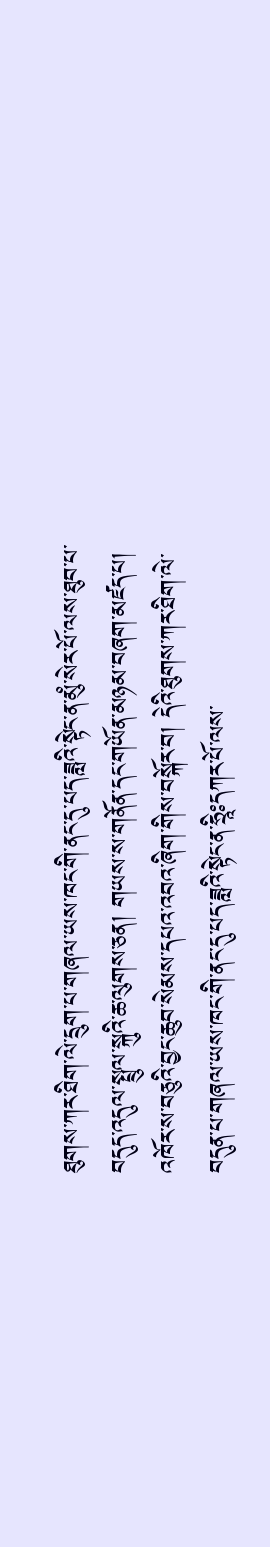ཐུགས་ཀར་ཐིག་ལེ་དྲུག་པ་གཞལ་ཡས་ཁང་གི་ནང་དུ་པད་ཟླའི་སྟེང་ན་མུཾ་སེར་པོ་ལས་ཐུབ་པ་བདུད་འདུལ་སྤྲུལ་སྐུའི་ཆ་ལུགས་ཅན། གཡས་ས་གནོན་དང་གཡོན་མཉམ་བཞག་མཛད་པ། འཁོར་ས་བཅུའི་བྱང་ཆུབ་སེམས་དཔའ་འབའ་ཞིག་གིས་བསྐོར་བ། དེའི་ཐུགས་ཀར་ཐིག་ལེ་བདུན་པ་གཞལ་ཡས་ཁང་གི་ནང་དུ་པད་ཟླའི་སྟེང་ན་ཧྲཱིཿདཀར་པོ་ལས་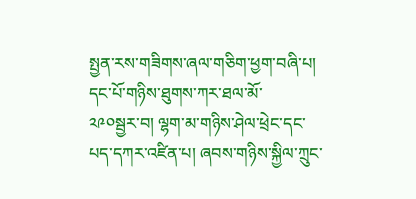སྤྱན་རས་གཟིགས་ཞལ་གཅིག་ཕྱག་བཞི་པ། དང་པོ་གཉིས་ཐུགས་ཀར་ཐལ་མོ་
༢༩༠སྦྱར་བ། ལྷག་མ་གཉིས་ཤེལ་ཕྲེང་དང་པད་དཀར་འཛིན་པ། ཞབས་གཉིས་སྐྱིལ་ཀྲུང་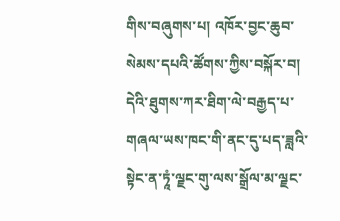གིས་བཞུགས་པ། འཁོར་བྱང་ཆུབ་སེམས་དཔའི་ཚོགས་ཀྱིས་བསྐོར་བ། དེའི་ཐུགས་ཀར་ཐིག་ལེ་བརྒྱད་པ་གཞལ་ཡས་ཁང་གི་ནང་དུ་པད་ཟླའི་སྟེང་ན་ཏཱཾ་ལྗང་གུ་ལས་སྒྲོལ་མ་ལྗང་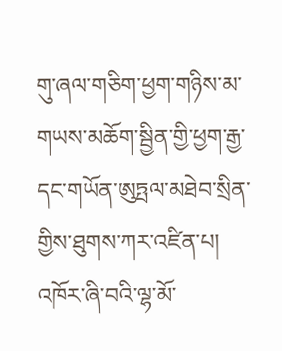གུ་ཞལ་གཅིག་ཕྱག་གཉིས་མ་གཡས་མཆོག་སྦྱིན་གྱི་ཕྱག་རྒྱ་དང་གཡོན་ཨུཏྤལ་མཐེབ་སྲིན་གྱིས་ཐུགས་ཀར་འཛིན་པ། འཁོར་ཞི་བའི་ལྷ་མོ་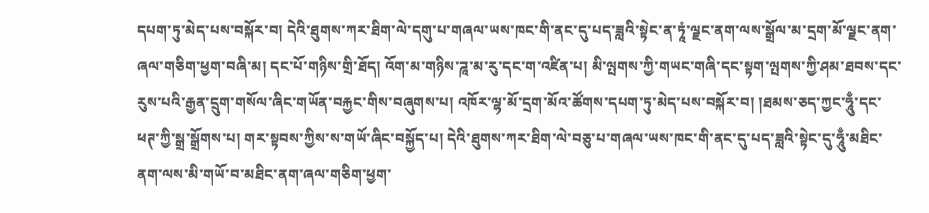དཔག་ཏུ་མེད་པས་བསྐོར་བ། དེའི་ཐུགས་ཀར་ཐིག་ལེ་དགུ་པ་གཞལ་ཡས་ཁང་གི་ནང་དུ་པད་ཟླའི་སྟེང་ན་ཏཱཾ་ལྗང་ནག་ལས་སྒྲོལ་མ་དྲག་མོ་ལྗང་ནག་ཞལ་གཅིག་ཕྱག་བཞི་མ། དང་པོ་གཉིས་གྲི་ཐོད། འོག་མ་གཉིས་ཌཱ་མ་རུ་དང་ག་འཛིན་པ། མི་ལྤགས་ཀྱི་གཡང་གཞི་དང་སྟག་ལྤགས་ཀྱི་ཤམ་ཐབས་དང་རུས་པའི་རྒྱན་དྲུག་གསོལ་ཞིང་གཡོན་བརྐྱང་གིས་བཞུགས་པ། འཁོར་ལྷ་མོ་དྲག་མོའ་ཚོགས་དཔག་ཏུ་མེད་པས་བསྐོར་བ། །ཐམས་ཅད་ཀྱང་ཧཱུྃ་དང་ཕཊ་ཀྱི་སྒྲ་སྒྲོགས་པ། གར་སྟབས་ཀྱིས་ས་གཡོ་ཞིང་བསྐྱོད་པ། དེའི་ཐུགས་ཀར་ཐིག་ལེ་བཅུ་པ་གཞལ་ཡས་ཁང་གི་ནང་དུ་པད་ཟླའི་སྟེང་དུ་ཧཱུྃ་མཐིང་ནག་ལས་མི་གཡོ་བ་མཐིང་ནག་ཞལ་གཅིག་ཕྱག་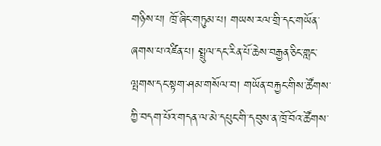གཉིས་པ། ཁྲོ་ཞིང་གཏུམ་པ། གཡས་རལ་གྲི་དང་གཡོན་ཞགས་པ་འཛིན་པ། སྤྲུལ་དང་རིན་པོ་ཆེས་བརྒྱན་ཅིང་གླང་ལྤགས་དང་སྟག་ཤམ་གསོལ་བ། གཡོན་བརྐྱང་གིས་ཚོགས་ཀྱི་བདག་པོའ་གདན་ལ་མེ་དཔུང་གི་དབུས་ན་ཁྲོ་བོའ་ཚོགས་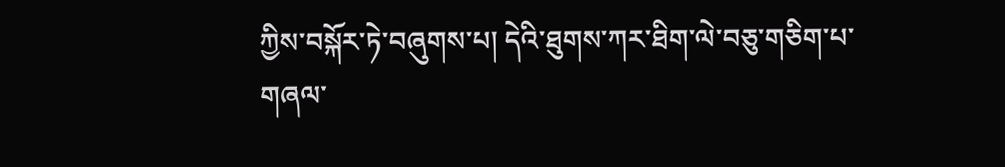ཀྱིས་བསྐོར་ཏེ་བཞུགས་པ། དེའི་ཐུགས་ཀར་ཐིག་ལེ་བཅུ་གཅིག་པ་གཞལ་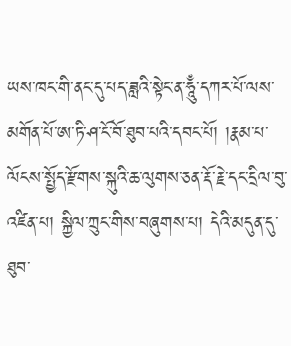ཡས་ཁང་གི་ནང་དུ་པད་ཟླའི་སྟེང་ན་ཧཱུྃ་དཀར་པོ་ལས་མགོན་པོ་ཨ་ཏི་ཤ་ངོ་བོ་ཐུབ་པའི་དབང་པོ། །རྣམ་པ་ལོངས་སྤྱོད་རྫོགས་སྐུའི་ཆ་ལུགས་ཅན་རྡོ་རྗེ་དང་དྲིལ་བུ་འཛིན་པ། སྐྱིལ་ཀྲུང་གིས་བཞུགས་པ། དེའི་མདུན་དུ་ཐུབ་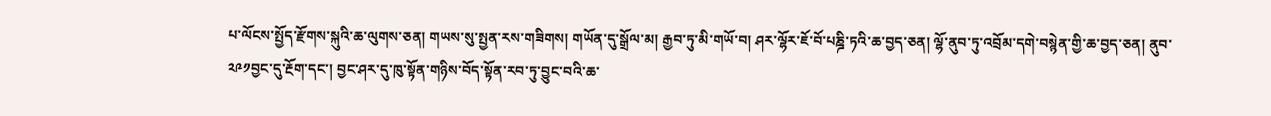པ་ལོངས་སྤྱོད་རྫོགས་སྐུའི་ཆ་ལུགས་ཅན། གཡས་སུ་སྤྱན་རས་གཟིགས། གཡོན་དུ་སྒྲོལ་མ། རྒྱབ་ཏུ་མི་གཡོ་བ། ཤར་ལྷོར་ཇོ་བོ་པཎྜི་ཏའི་ཆ་བྱད་ཅན། ལྷོ་ནུབ་ཏུ་འབྲོམ་དགེ་བསྙེན་གྱི་ཆ་བྱད་ཅན། ནུབ་
༢༩༡བྱང་དུ་རྔོག་དང་། བྱང་ཤར་དུ་ཁུ་སྟོན་གཉིས་བོད་སྟོན་རབ་ཏུ་བྱུང་བའི་ཆ་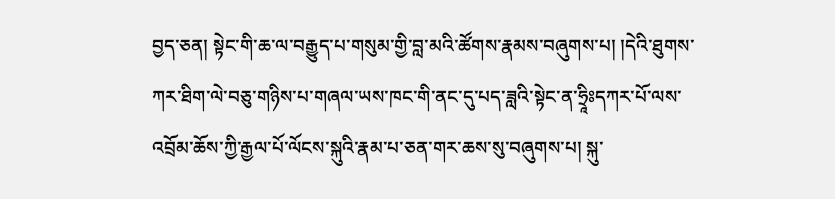བྱད་ཅན། སྟེང་གི་ཆ་ལ་བརྒྱུད་པ་གསུམ་གྱི་བླ་མའི་ཚོགས་རྣམས་བཞུགས་པ། །དེའི་ཐུགས་ཀར་ཐིག་ལེ་བཅུ་གཉིས་པ་གཞལ་ཡས་ཁང་གི་ནང་དུ་པད་ཟླའི་སྟེང་ན་ཧྲཱིཿདཀར་པོ་ལས་འབྲོམ་ཆོས་ཀྱི་རྒྱལ་པོ་ལོངས་སྐུའི་རྣམ་པ་ཅན་གར་ཆས་སུ་བཞུགས་པ། སྐུ་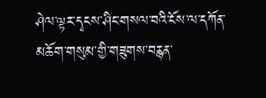ཤེལ་ལྟར་དྭངས་ཤིང་གསལ་བའི་ངོས་ལ་དཀོན་མཆོག་གསུམ་གྱི་གཟུགས་བརྙན་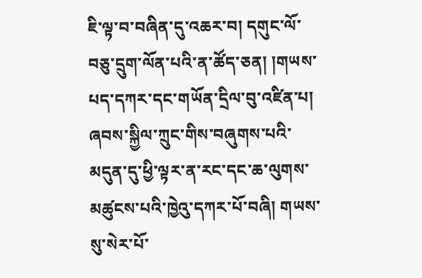ཇི་ལྟ་བ་བཞིན་དུ་འཆར་བ། དགུང་ལོ་བཅུ་དྲུག་ལོན་པའི་ན་ཚོད་ཅན། །གཡས་པད་དཀར་དང་གཡོན་དྲིལ་བུ་འཛིན་པ། ཞབས་སྐྱིལ་ཀྲུང་གིས་བཞུགས་པའི་མདུན་དུ་ཕྱི་ལྟར་ན་རང་དང་ཆ་ལུགས་མཚུངས་པའི་ཁྱེའུ་དཀར་པོ་བཞི། གཡས་སུ་སེར་པོ་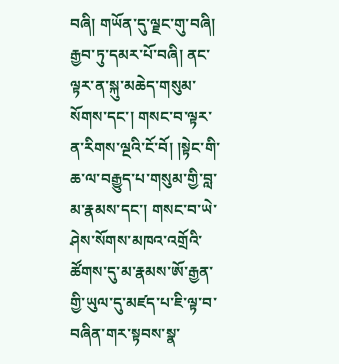བཞི། གཡོན་དུ་ལྗང་གུ་བཞི། རྒྱབ་ཏུ་དམར་པོ་བཞི། ནང་ལྟར་ན་སྐུ་མཆེད་གསུམ་སོགས་དང་། གསང་བ་ལྟར་ན་རིགས་ལྔའི་ངོ་བོ། །སྟེང་གི་ཆ་ལ་བརྒྱུད་པ་གསུམ་གྱི་བླ་མ་རྣམས་དང་། གསང་བ་ཡེ་ཤེས་སོགས་མཁའ་འགྲོའི་ཚོགས་དུ་མ་རྣམས་ཨོ་རྒྱན་གྱི་ཡུལ་དུ་མཛད་པ་ཇི་ལྟ་བ་བཞིན་གར་སྟབས་སྣ་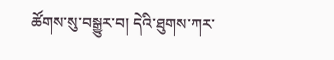ཚོགས་སུ་བསྒྱུར་བ། དེའི་ཐུགས་ཀར་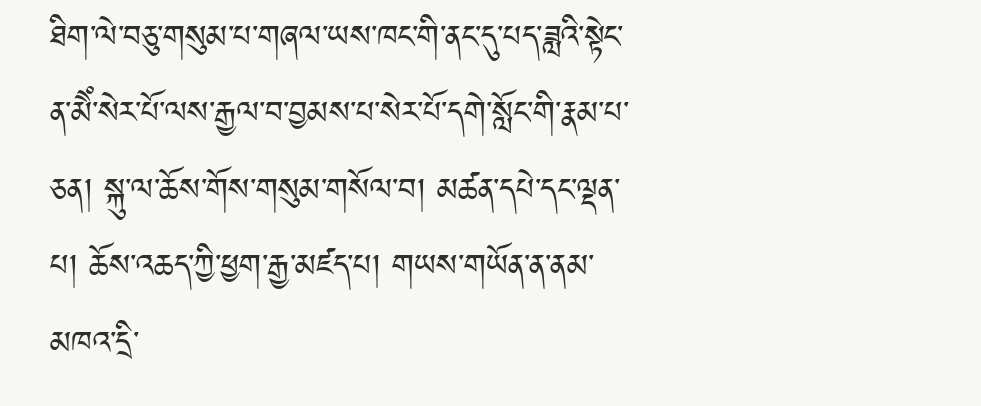ཐིག་ལེ་བཅུ་གསུམ་པ་གཞལ་ཡས་ཁང་གི་ནང་དུ་པད་ཟླའི་སྟེང་ན་མཻཾ་སེར་པོ་ལས་རྒྱལ་བ་བྱམས་པ་སེར་པོ་དགེ་སློང་གི་རྣམ་པ་ཅན། སྐུ་ལ་ཆོས་གོས་གསུམ་གསོལ་བ། མཚན་དཔེ་དང་ལྡན་པ། ཆོས་འཆད་ཀྱི་ཕྱག་རྒྱ་མཛད་པ། གཡས་གཡོན་ན་ནམ་མཁའ་དྲི་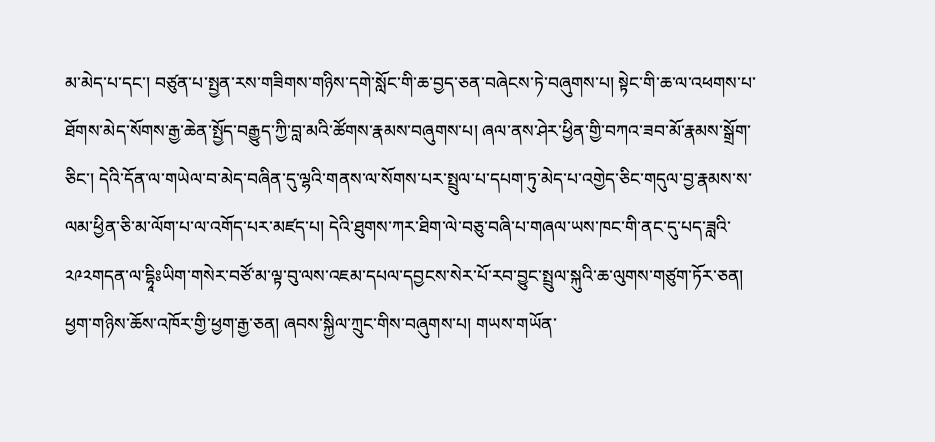མ་མེད་པ་དང་། བཙུན་པ་སྤྱན་རས་གཟིགས་གཉིས་དགེ་སློང་གི་ཆ་བྱད་ཅན་བཞེངས་ཏེ་བཞུགས་པ། སྟེང་གི་ཆ་ལ་འཕགས་པ་ཐོགས་མེད་སོགས་རྒྱ་ཆེན་སྤྱོད་བརྒྱུད་ཀྱི་བླ་མའི་ཚོགས་རྣམས་བཞུགས་པ། ཞལ་ནས་ཤེར་ཕྱིན་གྱི་བཀའ་ཟབ་མོ་རྣམས་སྒྲོག་ཅིང་། དེའི་དོན་ལ་གཡེལ་བ་མེད་བཞིན་དུ་ལྷའི་གནས་ལ་སོགས་པར་སྤྲུལ་པ་དཔག་ཏུ་མེད་པ་འགྱེད་ཅིང་གདུལ་བྱ་རྣམས་ས་ལམ་ཕྱིན་ཅི་མ་ལོག་པ་ལ་འགོད་པར་མཛད་པ། དེའི་ཐུགས་ཀར་ཐིག་ལེ་བཅུ་བཞི་པ་གཞལ་ཡས་ཁང་གི་ནང་དུ་པད་ཟླའི་
༢༩༢གདན་ལ་དྷཱིཿཡིག་གསེར་བཙོ་མ་ལྟ་བུ་ལས་འཇམ་དཔལ་དབྱངས་སེར་པོ་རབ་བྱུང་སྤྲུལ་སྐུའི་ཆ་ལུགས་གཙུག་ཏོར་ཅན། ཕྱག་གཉིས་ཆོས་འཁོར་གྱི་ཕྱག་རྒྱ་ཅན། ཞབས་སྐྱིལ་ཀྲུང་གིས་བཞུགས་པ། གཡས་གཡོན་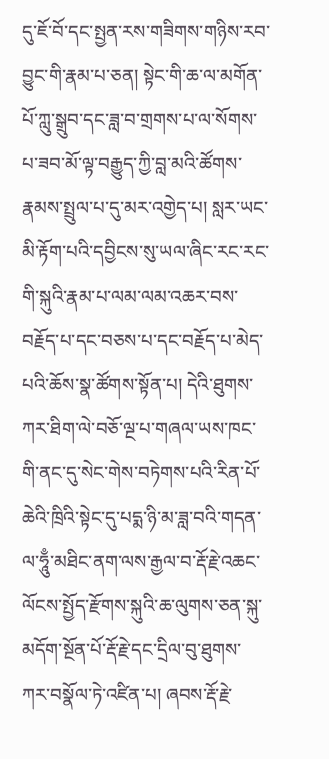དུ་ཇོ་བོ་དང་སྤྱན་རས་གཟིགས་གཉིས་རབ་བྱུང་གི་རྣམ་པ་ཅན། སྟེང་གི་ཆ་ལ་མགོན་པོ་ཀླུ་སྒྲུབ་དང་ཟླ་བ་གྲགས་པ་ལ་སོགས་པ་ཟབ་མོ་ལྟ་བརྒྱུད་ཀྱི་བླ་མའི་ཚོགས་རྣམས་སྤྲུལ་པ་དུ་མར་འགྱེད་པ། སླར་ཡང་མི་རྟོག་པའི་དབྱིངས་སུ་ཡལ་ཞིང་རང་རང་གི་སྐུའི་རྣམ་པ་ལམ་ལམ་འཆར་བས་བརྗོད་པ་དང་བཅས་པ་དང་བརྗོད་པ་མེད་པའི་ཆོས་སྣ་ཚོགས་སྟོན་པ། དེའི་ཐུགས་ཀར་ཐིག་ལེ་བཅོ་ལྔ་པ་གཞལ་ཡས་ཁང་གི་ནང་དུ་སེང་གེས་བཏེགས་པའི་རིན་པོ་ཆེའི་ཁྲིའི་སྟེང་དུ་པདྨ་ཉི་མ་ཟླ་བའི་གདན་ལ་ཧཱུྃ་མཐིང་ནག་ལས་རྒྱལ་བ་རྡོ་རྗེ་འཆང་ལོངས་སྤྱོད་རྫོགས་སྐུའི་ཆ་ལུགས་ཅན་སྐུ་མདོག་སྔོན་པོ་རྡོ་རྗེ་དང་དྲིལ་བུ་ཐུགས་ཀར་བསྣོལ་ཏེ་འཛིན་པ། ཞབས་རྡོ་རྗེ་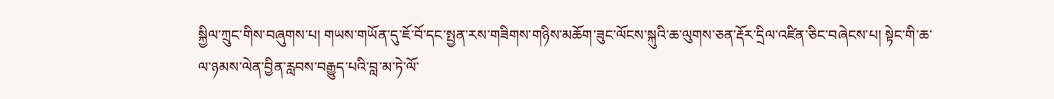སྐྱིལ་ཀྲུང་གིས་བཞུགས་པ། གཡས་གཡོན་དུ་ཇོ་བོ་དང་སྤྱན་རས་གཟིགས་གཉིས་མཆོག་ཟུང་ལོངས་སྐུའི་ཆ་ལུགས་ཅན་རྡོར་དྲིལ་འཛིན་ཅིང་བཞེངས་པ། སྟེང་གི་ཆ་ལ་ཉམས་ལེན་བྱིན་རླབས་བརྒྱུད་པའི་བླ་མ་ཏེ་ལོ་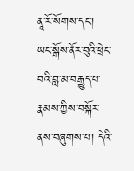ནཱ་རོ་སོགས་དང་། ཡང་སྒོས་ནོར་བུའི་ཕྲེང་བའི་བླ་མ་བརྒྱུད་པ་རྣམས་ཀྱིས་བསྐོར་ནས་བཞུགས་པ། དེའི་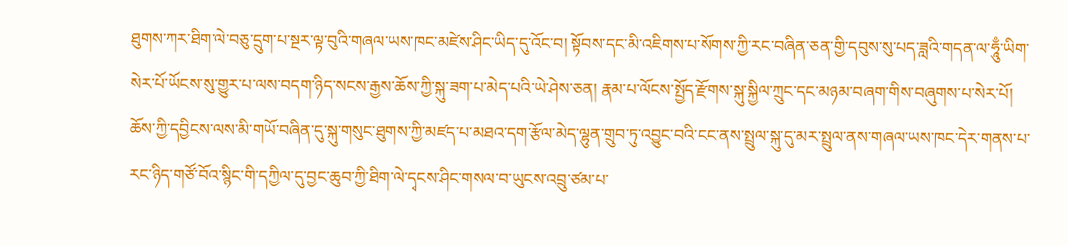ཐུགས་ཀར་ཐིག་ལེ་བཅུ་དྲུག་པ་སྔར་ལྟ་བུའི་གཞལ་ཡས་ཁང་མཛེས་ཤིང་ཡིད་དུ་འོང་བ། སྟོབས་དང་མི་འཇིགས་པ་སོགས་ཀྱི་རང་བཞིན་ཅན་གྱི་དབུས་སུ་པད་ཟླའི་གདན་ལ་ཧཱུྃ་ཡིག་སེར་པོ་ཡོངས་སུ་གྱུར་པ་ལས་བདག་ཉིད་སངས་རྒྱས་ཆོས་ཀྱི་སྐུ་ཟག་པ་མེད་པའི་ཡེ་ཤེས་ཅན། རྣམ་པ་ལོངས་སྤྱོད་རྫོགས་སྐུ་སྐྱིལ་ཀྲུང་དང་མཉམ་བཞག་གིས་བཞུགས་པ་སེར་པོ། ཆོས་ཀྱི་དབྱིངས་ལས་མི་གཡོ་བཞིན་དུ་སྐུ་གསུང་ཐུགས་ཀྱི་མཛད་པ་མཐའ་དག་རྩོལ་མེད་ལྷུན་གྲུབ་ཏུ་འབྱུང་བའི་ངང་ནས་སྤྲུལ་སྐུ་དུ་མར་སྤྲུལ་ནས་གཞལ་ཡས་ཁང་དེར་གནས་པ་རང་ཉིད་གཙོ་བོའ་སྙིང་གི་དཀྱིལ་དུ་བྱང་ཆུབ་ཀྱི་ཐིག་ལེ་དྭངས་ཤིང་གསལ་བ་ཡུངས་འབྲུ་ཙམ་པ་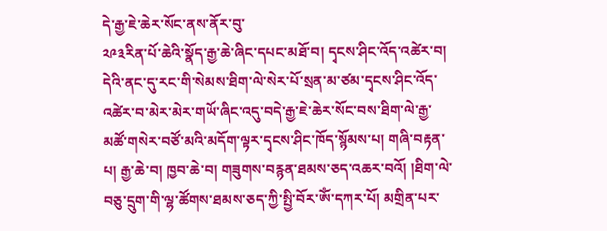དེ་རྒྱ་ཇེ་ཆེར་སོང་ནས་ནོར་བུ་
༢༩༣རིན་པོ་ཆེའི་སྣོད་རྒྱ་ཆེ་ཞིང་དཔང་མཐོ་བ། དྭངས་ཤིང་འོད་འཚེར་བ། དེའི་ནང་དུ་རང་གི་སེམས་ཐིག་ལེ་སེར་པོ་སྲན་མ་ཙམ་དྭངས་ཤིང་འོད་འཚེར་བ་མེར་མེར་གཡོ་ཞིང་འདུ་བདེ་རྒྱ་ཇེ་ཆེར་སོང་བས་ཐིག་ལེ་རྒྱ་མཚོ་གསེར་བཙོ་མའི་མདོག་ལྟར་དྭངས་ཤིང་ཁོད་སྙོམས་པ། གཞི་བརྟན་པ། རྒྱ་ཆེ་བ། ཁྱབ་ཆེ་བ། གཟུགས་བརྙན་ཐམས་ཅད་འཆར་བའོ། །ཐིག་ལེ་བཅུ་དྲུག་གི་ལྷ་ཚོགས་ཐམས་ཅད་ཀྱི་སྤྱི་བོར་ༀ་དཀར་པོ། མགྲིན་པར་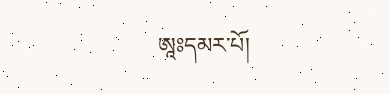ཨཱཿདམར་པོ།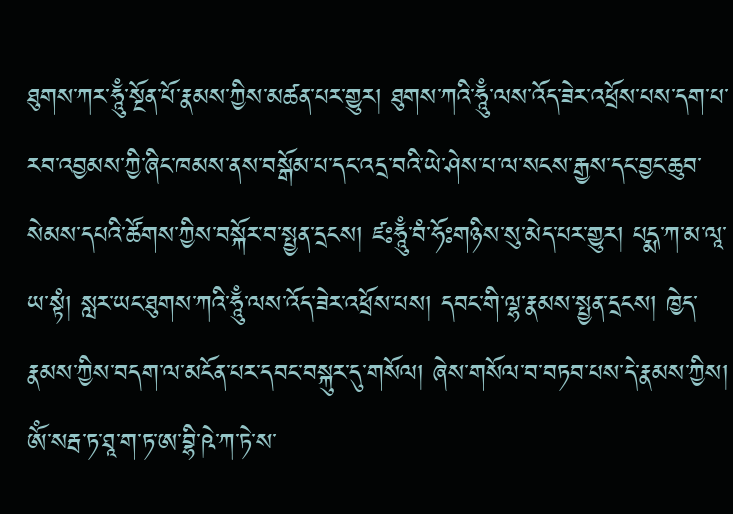ཐུགས་ཀར་ཧཱུྃ་སྔོན་པོ་རྣམས་ཀྱིས་མཚན་པར་གྱུར། ཐུགས་ཀའི་ཧཱུྃ་ལས་འོད་ཟེར་འཕྲོས་པས་དག་པ་རབ་འབྱམས་ཀྱི་ཞིང་ཁམས་ནས་བསྒོམ་པ་དང་འདྲ་བའི་ཡེ་ཤེས་པ་ལ་སངས་རྒྱས་དང་བྱང་ཆུབ་སེམས་དཔའི་ཚོགས་ཀྱིས་བསྐོར་བ་སྤྱན་དྲངས། ཛཿཧཱུྃ་བཾ་ཧོཿགཉིས་སུ་མེད་པར་གྱུར། པདྨ་ཀ་མ་ལཱ་ཡ་སྟཾ། སླར་ཡང་ཐུགས་ཀའི་ཧཱུྃ་ལས་འོད་ཟེར་འཕྲོས་པས། དབང་གི་ལྷ་རྣམས་སྤྱན་དྲངས། ཁྱེད་རྣམས་ཀྱིས་བདག་ལ་མངོན་པར་དབང་བསྐུར་དུ་གསོལ། ཞེས་གསོལ་བ་བཏབ་པས་དེ་རྣམས་ཀྱིས། ༀ་སརྦ་ཏ་ཐཱ་ག་ཏ་ཨ་བྷི་ཥེ་ཀ་ཏེ་ས་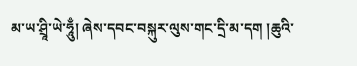མ་ཡ་ཤྲཱི་ཡེ་ཧཱུྃ། ཞེས་དབང་བསྐུར་ལུས་གང་དྲི་མ་དག །ཆུའི་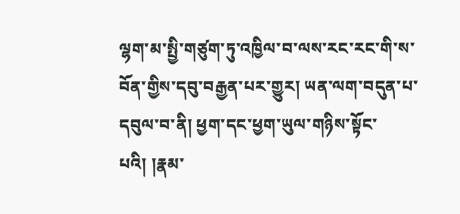ལྷག་མ་སྤྱི་གཙུག་ཏུ་འཁྱིལ་བ་ལས་རང་རང་གི་ས་བོན་གྱིས་དབུ་བརྒྱན་པར་གྱུར། ཡན་ལག་བདུན་པ་དབུལ་བ་ནི། ཕྱག་དང་ཕྱག་ཡུལ་གཉིས་སྟོང་པའི། །རྣམ་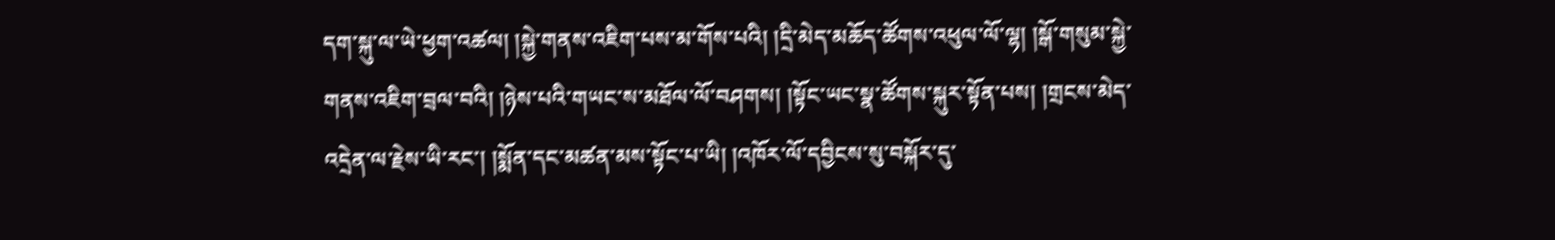དག་སྐུ་ལ་ཡེ་ཕྱག་འཚལ། །སྐྱེ་གནས་འཇིག་པས་མ་གོས་པའི། །དྲི་མེད་མཆོད་ཚོགས་འཕུལ་ལོ་ལྷ། །སྒོ་གསུམ་སྐྱེ་གནས་འཇིག་བྲལ་བའི། །ཉེས་པའི་གཡང་ས་མཐོལ་ལོ་བཤགས། །སྟོང་ཡང་སྣ་ཚོགས་སྐུར་སྟོན་པས། །གྲངས་མེད་འདྲེན་ལ་རྗེས་ཡི་རང་། །སྨོན་དང་མཚན་མས་སྟོང་པ་ཡི། །འཁོར་ལོ་དབྱིངས་སུ་བསྐོར་དུ་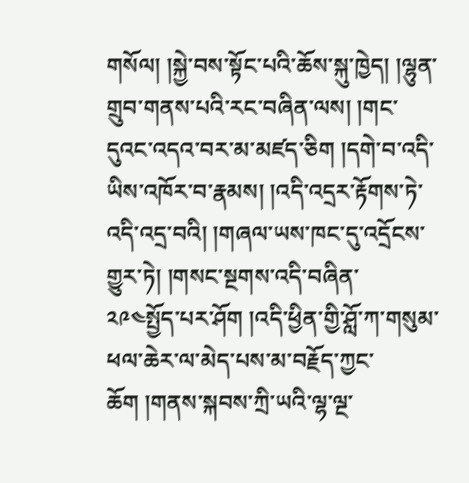གསོལ། །སྐྱེ་བས་སྟོང་པའི་ཆོས་སྐུ་ཁྱེད། །ལྷུན་གྲུབ་གནས་པའི་རང་བཞིན་ལས། །གང་དུའང་འདའ་བར་མ་མཛད་ཅིག །དགེ་བ་འདི་ཡིས་འཁོར་བ་རྣམས། །འདི་འདྲར་རྟོགས་ཏེ་འདི་འདྲ་བའི། །གཞལ་ཡས་ཁང་དུ་འདྲོངས་གྱུར་ཏེ། །གསང་སྔགས་འདི་བཞིན་
༢༩༤སྤྱོད་པར་ཤོག །འདི་ཕྱིན་གྱི་ཤློ་ཀ་གསུམ་ཕལ་ཆེར་ལ་མེད་པས་མ་བརྗོད་ཀྱང་ཆོག །གནས་སྐབས་ཀྲི་ཡའི་ལྷ་ལྔ་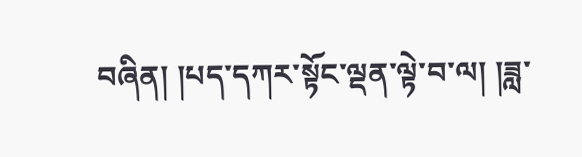བཞིན། །པད་དཀར་སྟོང་ལྡན་ལྟེ་བ་ལ། །ཟླ་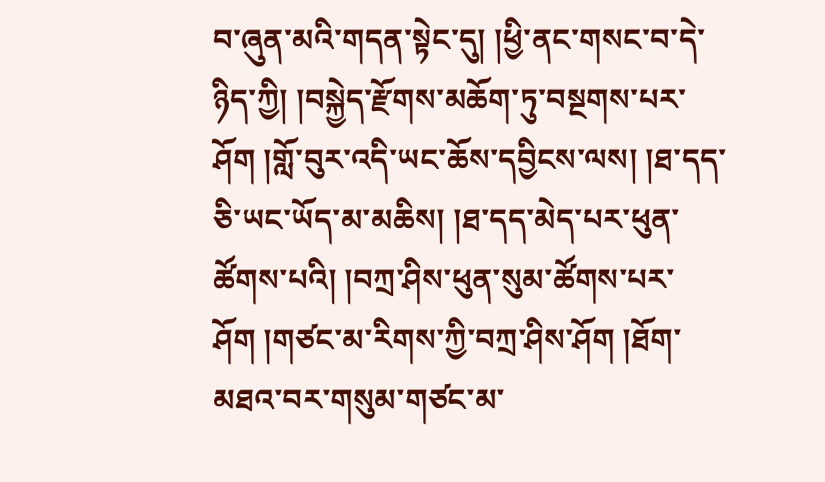བ་ཞུན་མའི་གདན་སྟེང་དུ། །ཕྱི་ནང་གསང་བ་དེ་ཉིད་ཀྱི། །བསྐྱེད་རྫོགས་མཆོག་ཏུ་བསྔགས་པར་ཤོག །གློ་བུར་འདི་ཡང་ཆོས་དབྱིངས་ལས། །ཐ་དད་ཅི་ཡང་ཡོད་མ་མཆིས། །ཐ་དད་མེད་པར་ཕུན་ཚོགས་པའི། །བཀྲ་ཤིས་ཕུན་སུམ་ཚོགས་པར་ཤོག །གཙང་མ་རིགས་ཀྱི་བཀྲ་ཤིས་ཤོག །ཐོག་མཐའ་བར་གསུམ་གཙང་མ་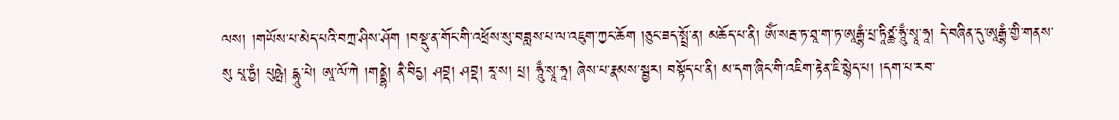ལས། །གཡོས་པ་མེད་པའི་བཀྲ་ཤིས་ཤོག །བསྡུ་ན་གོང་གི་འཕྲོས་སུ་བཟླས་པ་ལ་འཇུག་ཀྱང་ཆོག །ཅུང་ཟད་སྤྲོ་ན། མཆོད་པ་ནི། ༀ་སརྦ་ཏ་ཐཱ་ག་ཏ་ཨཱརྒྷཾ་པྲ་ཏཱིཙྪ་ཧཱུྃ་སྭཱ་ཧཱ། དེ་བཞིན་དུ་ཨཱརྒྷཾ་གྱི་གནས་སུ པཱ་ཏྱཾ། པུཥྤེ། དྷཱུ་པེ། ཨཱ་ལོ་ཀེ །གནྡྷེ། ནཻ་བིདྱ། ཤབྡ། ཤབྡ། རཱ་ས། པྲ། ཧཱུྃ་སྭཱ་ཧཱ། ཞེས་པ་རྣམས་སྦྱར། བསྟོད་པ་ནི། མ་དག་ཞིང་གི་འཇིག་རྟེན་ཇི་སྙེད་པ། །དག་པ་རབ་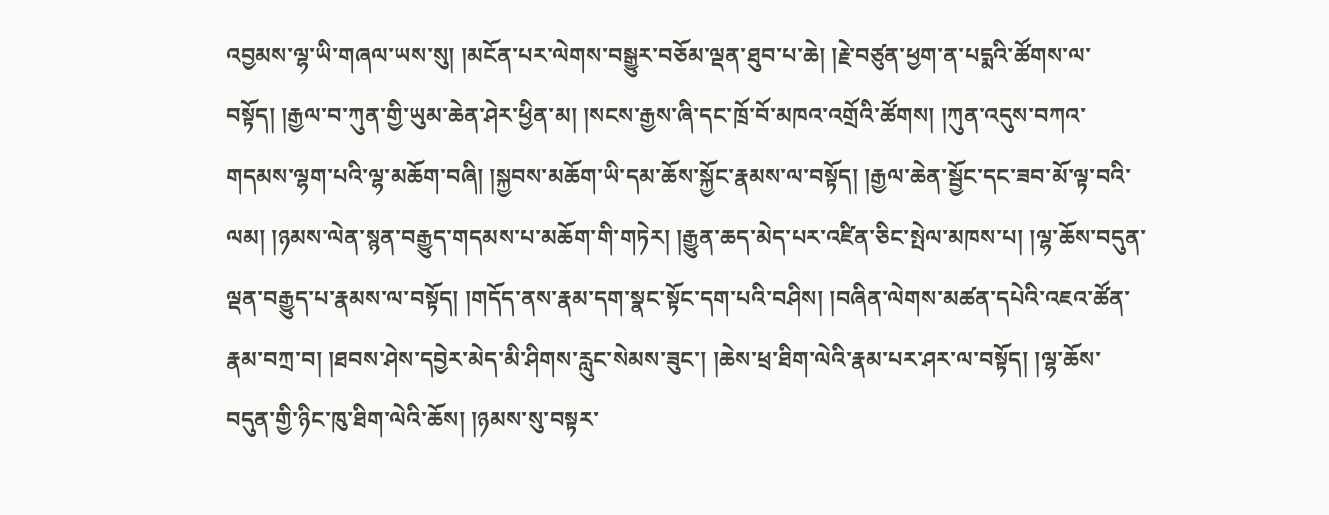འབྱམས་ལྷ་ཡི་གཞལ་ཡས་སུ། །མངོན་པར་ལེགས་བསྒྱུར་བཅོམ་ལྡན་ཐུབ་པ་ཆེ། །རྗེ་བཙུན་ཕྱག་ན་པདྨའི་ཚོགས་ལ་བསྟོད། །རྒྱལ་བ་ཀུན་གྱི་ཡུམ་ཆེན་ཤེར་ཕྱིན་མ། །སངས་རྒྱས་ཞི་དང་ཁྲོ་བོ་མཁའ་འགྲོའི་ཚོགས། །ཀུན་འདུས་བཀའ་གདམས་ལྷག་པའི་ལྷ་མཆོག་བཞི། །སྐྱབས་མཆོག་ཡི་དམ་ཆོས་སྐྱོང་རྣམས་ལ་བསྟོད། །རྒྱལ་ཆེན་སྦྱོང་དང་ཟབ་མོ་ལྟ་བའི་ལམ། །ཉམས་ལེན་སྙན་བརྒྱུད་གདམས་པ་མཆོག་གི་གཏེར། །རྒྱུན་ཆད་མེད་པར་འཛིན་ཅིང་སྤེལ་མཁས་པ། །ལྷ་ཆོས་བདུན་ལྡན་བརྒྱུད་པ་རྣམས་ལ་བསྟོད། །གདོད་ནས་རྣམ་དག་སྣང་སྟོང་དག་པའི་བཤིས། །བཞིན་ལེགས་མཚན་དཔེའི་འཇའ་ཚོན་རྣམ་བཀྲ་བ། །ཐབས་ཤེས་དབྱེར་མེད་མི་ཤིགས་རླུང་སེམས་ཟུང་། །ཆེས་ཕྲ་ཐིག་ལེའི་རྣམ་པར་ཤར་ལ་བསྟོད། །ལྷ་ཆོས་བདུན་གྱི་ཉིང་ཁུ་ཐིག་ལེའི་ཆོས། །ཉམས་སུ་བསྟར་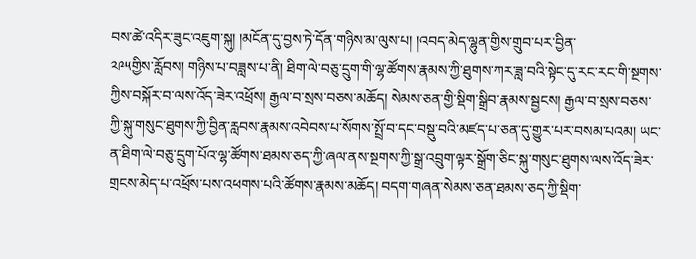བས་ཚེ་འདིར་ཟུང་འཇུག་སྐུ། །མངོན་དུ་བྱས་ཏེ་དོན་གཉིས་མ་ལུས་པ། །འབད་མེད་ལྷུན་གྱིས་གྲུབ་པར་བྱིན་
༢༩༥གྱིས་རློབས། གཉིས་པ་བཟླས་པ་ནི། ཐིག་ལེ་བཅུ་དྲུག་གི་ལྷ་ཚོགས་རྣམས་ཀྱི་ཐུགས་ཀར་ཟླ་བའི་སྟེང་དུ་རང་རང་གི་སྔགས་ཀྱིས་བསྐོར་བ་ལས་འོད་ཟེར་འཕྲོས། རྒྱལ་བ་སྲས་བཅས་མཆོད། སེམས་ཅན་གྱི་སྡིག་སྒྲིབ་རྣམས་སྦྱངས། རྒྱལ་བ་སྲས་བཅས་ཀྱི་སྐུ་གསུང་ཐུགས་ཀྱི་བྱིན་རླབས་རྣམས་འབེབས་པ་སོགས་སྤྲོ་བ་དང་བསྡུ་བའི་མཛད་པ་ཅན་དུ་གྱུར་པར་བསམ་པའམ། ཡང་ན་ཐིག་ལེ་བཅུ་དྲུག་པོའ་ལྷ་ཚོགས་ཐམས་ཅད་ཀྱི་ཞལ་ནས་སྔགས་ཀྱི་སྒྲ་འབྲུག་ལྟར་སྒྲོག་ཅིང་སྐུ་གསུང་ཐུགས་ལས་འོད་ཟེར་གྲངས་མེད་པ་འཕྲོས་པས་འཕགས་པའི་ཚོགས་རྣམས་མཆོད། བདག་གཞན་སེམས་ཅན་ཐམས་ཅད་ཀྱི་སྡིག་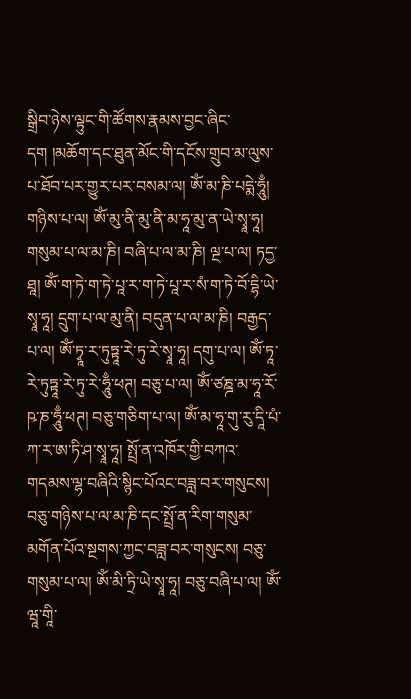སྒྲིབ་ཉེས་ལྟུང་གི་ཚོགས་རྣམས་བྱང་ཞིང་དག །མཆོག་དང་ཐུན་མོང་གི་དངོས་གྲུབ་མ་ལུས་པ་ཐོབ་པར་གྱུར་པར་བསམ་ལ། ༀ་མ་ཎི་པདྨེ་ཧཱུྃ། གཉིས་པ་ལ། ༀ་མུ་ནི་མུ་ནི་མ་ཧཱ་མུ་ན་ཡེ་སྭཱ་ཧཱ། གསུམ་པ་ལ་མ་ཎི། བཞི་པ་ལ་མ་ཎི། ལྔ་པ་ལ། ཏདྱ་ཐཱ། ༀ་ག་ཏེ་ག་ཏེ་པཱ་ར་ག་ཏེ་པཱ་ར་སཾ་ག་ཏེ་བོ་དྷི་ཡེ་སྭཱ་ཧཱ། དྲུག་པ་ལ་མུ་ནི། བདུན་པ་ལ་མ་ཎི། བརྒྱད་པ་ལ། ༀ་ཏྭཱ་ར་ཏུཏྟཱ་རེ་ཏུ་རེ་སྭཱ་ཧཱ། དགུ་པ་ལ། ༀ་ཏཱ་རེ་ཏུཏྟཱ་རེ་ཏུ་རེ་ཧཱུྃ་ཕཊ། བཅུ་པ་ལ། ༀ་ཙཎྜ་མ་ཧཱ་རོ་ཥ་ཎ་ཧཱུྃ་ཕཊ། བཅུ་གཅིག་པ་ལ། ༀ་མ་ཧཱ་གུ་རུ་དཱི་པཾ་ཀ་ར་ཨ་ཏི་ཤ་སྭཱ་ཧཱ། སྤྲོ་ན་འཁོར་གྱི་བཀའ་གདམས་ལྷ་བཞིའི་སྙིང་པོའང་བཟླ་བར་གསུངས། བཅུ་གཉིས་པ་ལ་མ་ཎི་དང་སྤྲོ་ན་རིག་གསུམ་མགོན་པོའ་སྔགས་ཀྱང་བཟླ་བར་གསུངས། བཅུ་གསུམ་པ་ལ། ༀ་མི་ཏྲི་ཡེ་སྭཱ་ཧཱ། བཅུ་བཞི་པ་ལ། ༀ་ཝཱ་གཱི་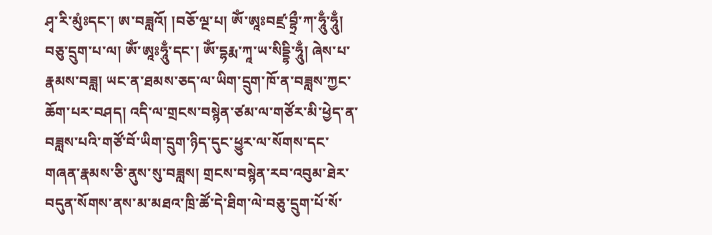ཤྭ་རི་མུཾཿདང་། ཨ་བཟླའོ། །བཅོ་ལྔ་པ། ༀ་ཨཱཿབཛྲ་བྷྲྀ་ཀ་ཧཱུྃ་ཧཱུྃ། བཅུ་དྲུག་པ་ལ། ༀ་ཨཱཿཧཱུྃ་དང་། ༀ་དྷརྨ་ཀཱ་ཡ་སིདྡྷི་ཧཱུྃ། ཞེས་པ་རྣམས་བཟླ། ཡང་ན་ཐམས་ཅད་ལ་ཡིག་དྲུག་ཁོ་ན་བཟླས་ཀྱང་ཆོག་པར་བཤད། འདི་ལ་གྲངས་བསྙེན་ཙམ་ལ་གཙོར་མི་ཕྱེད་ན་བཟླས་པའི་གཙོ་བོ་ཡིག་དྲུག་ཉིད་དུང་ཕྱུར་ལ་སོགས་དང་གཞན་རྣམས་ཅི་ནུས་སུ་བཟླས། གྲངས་བསྙེན་རབ་འབུམ་ཐེར་བདུན་སོགས་ནས་མ་མཐའ་ཁྲི་ཚོ་དེ་ཐིག་ལེ་བཅུ་དྲུག་པོ་སོ་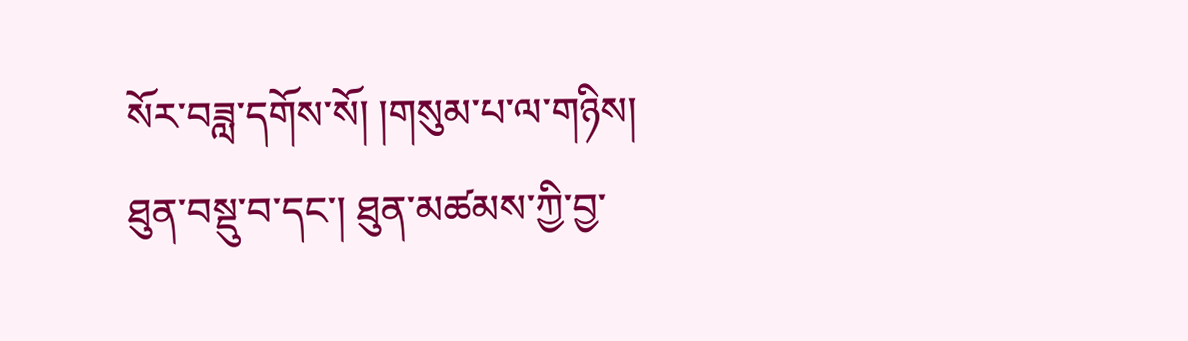སོར་བཟླ་དགོས་སོ། །གསུམ་པ་ལ་གཉིས། ཐུན་བསྡུ་བ་དང་། ཐུན་མཚམས་ཀྱི་བྱ་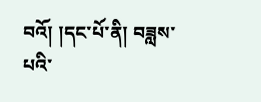བའོ། །དང་པོ་ནི། བཟླས་པའི་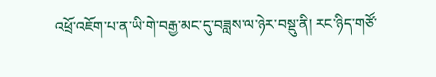འཕྲོ་འཇོག་པ་ན་ཡི་གེ་བརྒྱ་མང་དུ་བཟླས་ལ་ཉེར་བསྡུ་ནི། རང་ཉིད་གཙོ་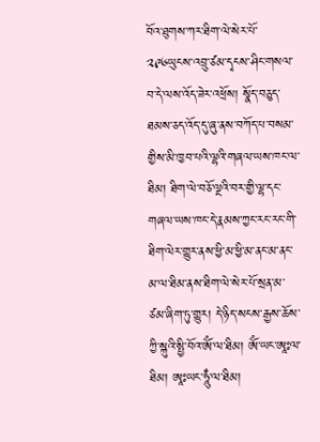བོའ་ཐུགས་ཀར་ཐིག་ལེ་སེར་པོ་
༢༩༦ཡུངས་འབྲུ་ཙམ་དྭངས་ཤིང་གསལ་བ་དེ་ལས་འོད་ཟེར་འཕྲོས། སྣོད་བཅུད་ཐམས་ཅད་འོད་དུ་ཞུ་ནས་བཀོད་པ་བསམ་གྱིས་མི་ཁྱབ་པའི་ལྷའི་གཞལ་ཡས་ཁང་ལ་ཐིམ། ཐིག་ལེ་བཅོ་ལྔའི་བར་གྱི་ལྷ་དང་གཞལ་ཡས་ཁང་དེ་རྣམས་ཀྱང་རང་རང་གི་ཐིག་ལེར་གྱུར་ནས་ཕྱི་མ་ཕྱི་མ་ནང་མ་ནང་མ་ལ་ཐིམ་ནས་ཐིག་ལེ་སེར་པོ་སྲན་མ་ཙམ་ཞིག་ཏུ་གྱུར། དེ་ཉིད་སངས་རྒྱས་ཆོས་ཀྱི་སྐུའི་སྤྱི་བོའ་ༀ་ལ་ཐིམ། ༀ་ཡང་ཨཱཿལ་ཐིམ། ཨཱཿཡང་ཧཱུྃ་ལ་ཐིམ།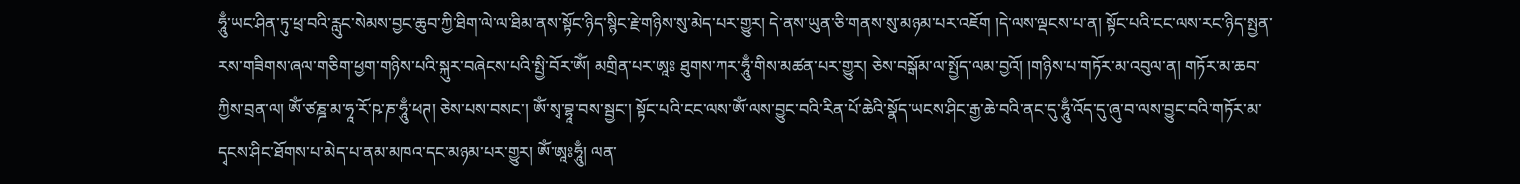ཧཱུྃ་ཡང་ཤིན་ཏུ་ཕྲ་བའི་རླུང་སེམས་བྱང་ཆུབ་ཀྱི་ཐིག་ལེ་ལ་ཐིམ་ནས་སྟོང་ཉིད་སྙིང་རྗེ་གཉིས་སུ་མེད་པར་གྱུར། དེ་ནས་ཡུན་ཅི་གནས་སུ་མཉམ་པར་འཇོག །དེ་ལས་ལྡངས་པ་ན། སྟོང་པའི་ངང་ལས་རང་ཉིད་སྤྱན་རས་གཟིགས་ཞལ་གཅིག་ཕྱག་གཉིས་པའི་སྐུར་བཞེངས་པའི་སྤྱི་བོར་ༀ། མགྲིན་པར་ཨཱཿ ཐུགས་ཀར་ཧཱུྃ་གིས་མཚན་པར་གྱུར། ཅེས་བསྒོམ་ལ་སྤྱོད་ལམ་བྱའོ། །གཉིས་པ་གཏོར་མ་འབུལ་ན། གཏོར་མ་ཆབ་ཀྱིས་བྲན་ལ། ༀ་ཙཎྜ་མ་ཧཱ་རོ་ཥ་ཎ་ཧཱུྃ་ཕཊ། ཅེས་པས་བསང་། ༀ་སྭ་བྷཱ་བས་སྦྱང་། སྟོང་པའི་ངང་ལས་ༀ་ལས་བྱུང་བའི་རིན་པོ་ཆེའི་སྣོད་ཡངས་ཤིང་རྒྱ་ཆེ་བའི་ནང་དུ་ཧཱུྃ་འོད་དུ་ཞུ་བ་ལས་བྱུང་བའི་གཏོར་མ་དྭངས་ཤིང་ཐོགས་པ་མེད་པ་ནམ་མཁའ་དང་མཉམ་པར་གྱུར། ༀ་ཨཱཿཧཱུྃ། ལན་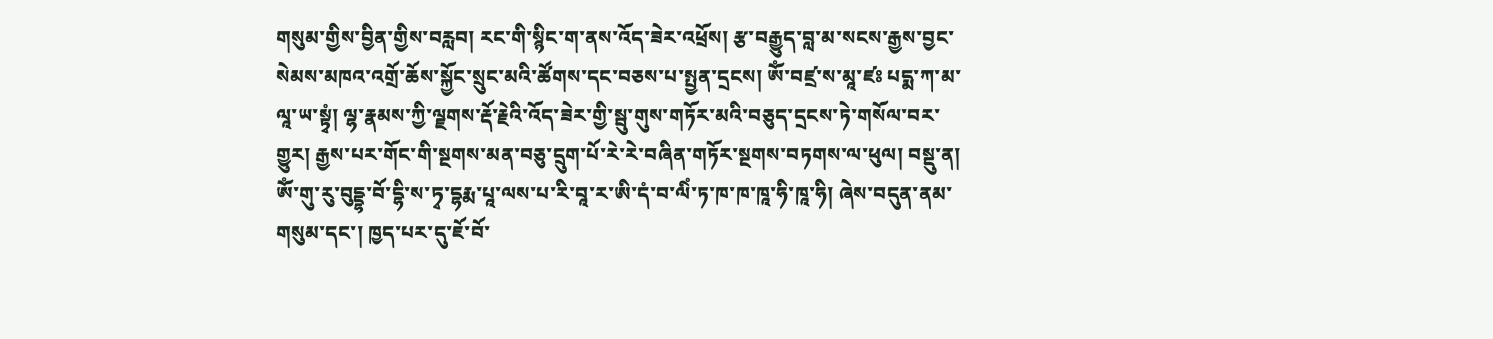གསུམ་གྱིས་བྱིན་གྱིས་བརླབ། རང་གི་སྙིང་ག་ནས་འོད་ཟེར་འཕྲོས། རྩ་བརྒྱུད་བླ་མ་སངས་རྒྱས་བྱང་སེམས་མཁའ་འགྲོ་ཆོས་སྐྱོང་སྲུང་མའི་ཚོགས་དང་བཅས་པ་སྤྱན་དྲངས། ༀ་བཛྲ་ས་མཱ་ཛཿ པདྨ་ཀ་མ་ལཱ་ཡ་སྟྭཾ། ལྷ་རྣམས་ཀྱི་ལྗགས་རྡོ་རྗེའི་འོད་ཟེར་གྱི་སྦུ་གུས་གཏོར་མའི་བཅུད་དྲངས་ཏེ་གསོལ་བར་གྱུར། རྒྱས་པར་གོང་གི་སྔགས་མན་བཅུ་དྲུག་པོ་རེ་རེ་བཞིན་གཏོར་སྔགས་བཏགས་ལ་ཕུལ། བསྡུ་ན། ༀ་གུ་རུ་བུདྡྷ་བོ་དྷི་ས་ཏྭ་དྷརྨ་པཱ་ལས་པ་རི་བཱ་ར་ཨི་དཾ་བ་ལིཾ་ཏ་ཁ་ཁ་ཁཱ་ཧི་ཁཱ་ཧི། ཞེས་བདུན་ནམ་གསུམ་དང་། ཁྱད་པར་དུ་ཇོ་བོ་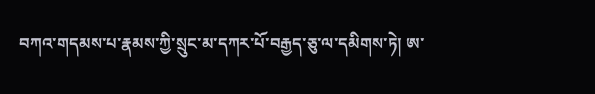བཀའ་གདམས་པ་རྣམས་ཀྱི་སྲུང་མ་དཀར་པོ་བརྒྱད་ཅུ་ལ་དམིགས་ཏེ། ཨ་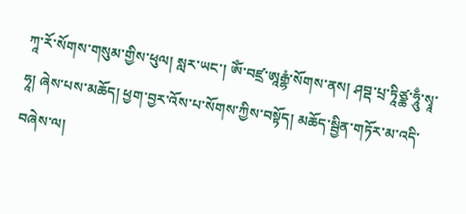ཀཱ་རོ་སོགས་གསུམ་གྱིས་ཕུལ། སླར་ཡང་། ༀ་བཛྲ་ཨཱརྒྷཾ་སོགས་ནས། ཤབྡ་པྲ་ཏཱིཙྪ་ཧཱུྃ་སྭཱ་ཧཱ། ཞེས་པས་མཆོད། ཕྱག་བྱར་འོས་པ་སོགས་ཀྱིས་བསྟོད། མཆོད་སྦྱིན་གཏོར་མ་འདི་བཞེས་ལ།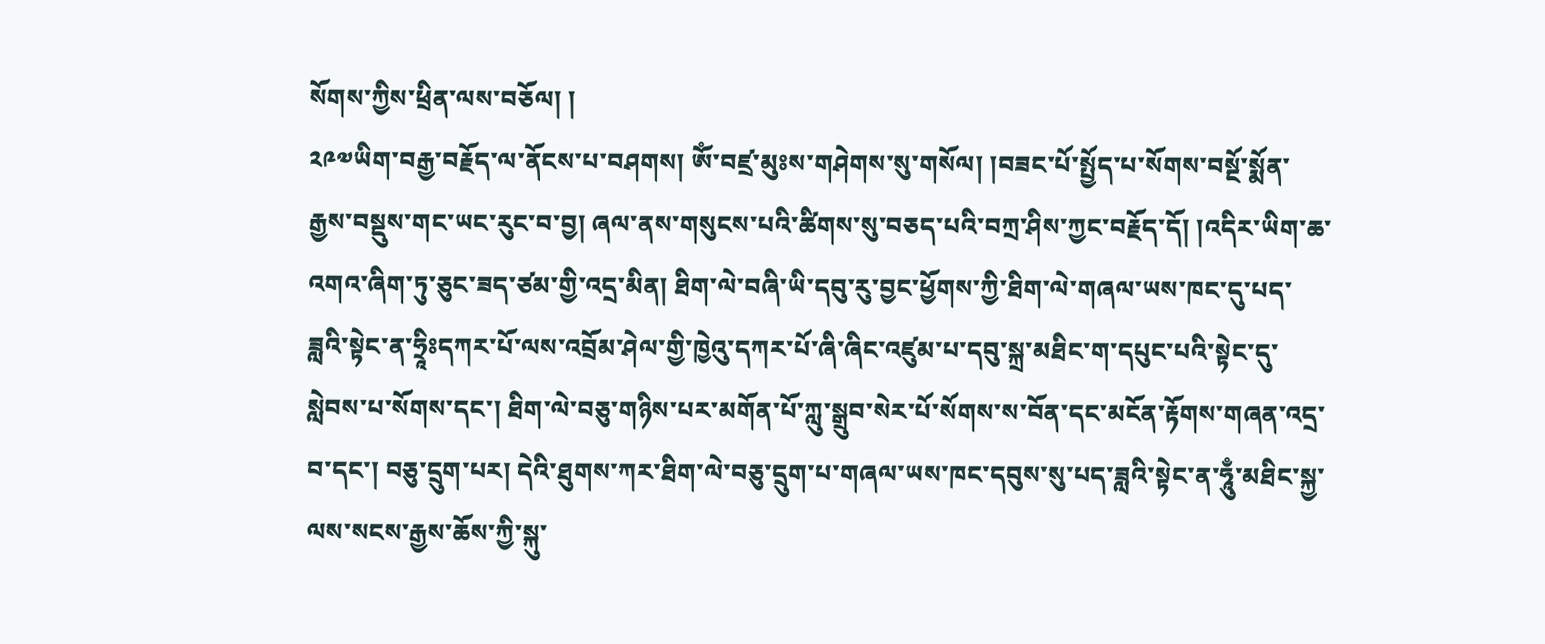སོགས་ཀྱིས་ཕྲིན་ལས་བཅོལ། །
༢༩༧ཡིག་བརྒྱ་བརྗོད་ལ་ནོངས་པ་བཤགས། ༀ་བཛྲ་མུཿས་གཤེགས་སུ་གསོལ། །བཟང་པོ་སྤྱོད་པ་སོགས་བསྔོ་སྨོན་རྒྱས་བསྡུས་གང་ཡང་རུང་བ་བྱ། ཞལ་ནས་གསུངས་པའི་ཚིགས་སུ་བཅད་པའི་བཀྲ་ཤིས་ཀྱང་བརྗོད་དོ། །འདིར་ཡིག་ཆ་འགའ་ཞིག་ཏུ་ཅུང་ཟད་ཙམ་གྱི་འདྲ་མིན། ཐིག་ལེ་བཞི་ཡི་དབུ་རུ་བྱང་ཕྱོགས་ཀྱི་ཐིག་ལེ་གཞལ་ཡས་ཁང་དུ་པད་ཟླའི་སྟེང་ན་ཧྲཱིཿདཀར་པོ་ལས་འབྲོམ་ཤེལ་གྱི་ཁྱེའུ་དཀར་པོ་ཞི་ཞིང་འཛུམ་པ་དབུ་སྐྲ་མཐིང་ག་དཔུང་པའི་སྟེང་དུ་སླེབས་པ་སོགས་དང་། ཐིག་ལེ་བཅུ་གཉིས་པར་མགོན་པོ་ཀླུ་སྒྲུབ་སེར་པོ་སོགས་ས་བོན་དང་མངོན་རྟོགས་གཞན་འདྲ་བ་དང་། བཅུ་དྲུག་པར། དེའི་ཐུགས་ཀར་ཐིག་ལེ་བཅུ་དྲུག་པ་གཞལ་ཡས་ཁང་དབུས་སུ་པད་ཟླའི་སྟེང་ན་ཧཱུྃ་མཐིང་སྐྱ་ལས་སངས་རྒྱས་ཆོས་ཀྱི་སྐུ་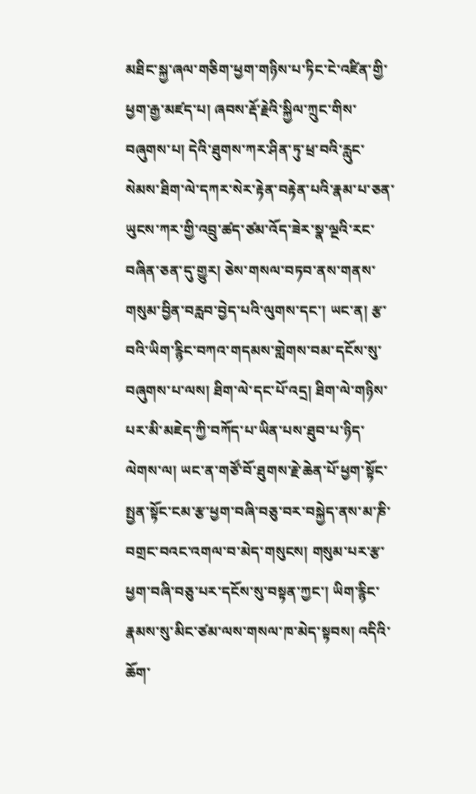མཐིང་སྐྱ་ཞལ་གཅིག་ཕྱག་གཉིས་པ་ཏིང་ངེ་འཛིན་གྱི་ཕྱག་རྒྱ་མཛད་པ། ཞབས་རྡོ་རྗེའི་སྐྱིལ་ཀྲུང་གིས་བཞུགས་པ། དེའི་ཐུགས་ཀར་ཤིན་ཏུ་ཕྲ་བའི་རླུང་སེམས་ཐིག་ལེ་དཀར་སེར་རྟེན་བརྟེན་པའི་རྣམ་པ་ཅན་ཡུངས་ཀར་གྱི་འབྲུ་ཚད་ཙམ་འོད་ཟེར་སྣ་ལྔའི་རང་བཞིན་ཅན་དུ་གྱུར། ཅེས་གསལ་བཏབ་ནས་གནས་གསུམ་བྱིན་བརླབ་བྱེད་པའི་ལུགས་དང་། ཡང་ན། རྩ་བའི་ཡིག་རྙིང་བཀའ་གདམས་གླེགས་བམ་དངོས་སུ་བཞུགས་པ་ལས། ཐིག་ལེ་དང་པོ་འདྲ། ཐིག་ལེ་གཉིས་པར་མི་མཇེད་ཀྱི་བཀོད་པ་ཡིན་པས་ཐུབ་པ་ཉིད་ལེགས་ལ། ཡང་ན་གཙོ་བོ་ཐུགས་རྗེ་ཆེན་པོ་ཕྱག་སྟོང་སྤྱན་སྟོང་ངམ་རྩ་ཕྱག་བཞི་བཅུ་བར་བསྐྱེད་ནས་མ་ཎི་བགྲང་བའང་འགལ་བ་མེད་གསུངས། གསུམ་པར་རྩ་ཕྱག་བཞི་བཅུ་པར་དངོས་སུ་བསྟན་ཀྱང་། ཡིག་རྙིང་རྣམས་སུ་མིང་ཙམ་ལས་གསལ་ཁ་མེད་སྟབས། འདིའི་ཆོག་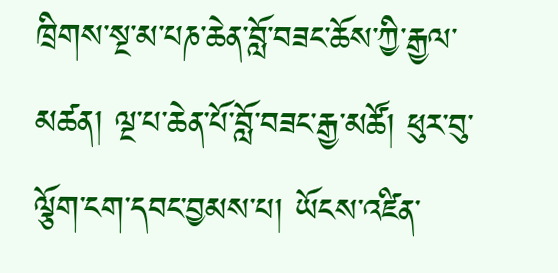ཁྲིགས་སྔ་མ་པཎ་ཆེན་བློ་བཟང་ཆོས་ཀྱི་རྒྱལ་མཚན། ལྔ་པ་ཆེན་པོ་བློ་བཟང་རྒྱ་མཚོ། ཕུར་བུ་ལྕོག་ངག་དབང་བྱམས་པ། ཡོངས་འཛིན་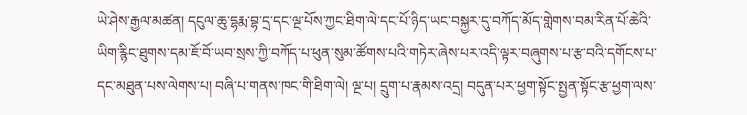ཡེ་ཤེས་རྒྱལ་མཚན། དངུལ་ཆུ་དྷརྨ་བྷ་དྲ་དང་ལྔ་པོས་ཀྱང་ཐིག་ལེ་དང་པོ་ཉིད་ཡང་བསྐྱར་དུ་བཀོད་མོད་གླེགས་བམ་རིན་པོ་ཆེའི་ཡིག་རྙིང་ཐུགས་དམ་ཇོ་བོ་ཡབ་སྲས་ཀྱི་བཀོད་པ་ཕུན་སུམ་ཚོགས་པའི་གཏེར་ཞེས་པར་འདི་ལྟར་བཞུགས་པ་རྩ་བའི་དགོངས་པ་དང་མཐུན་པས་ལེགས་པ། བཞི་པ་གནས་ཁང་གི་ཐིག་ལེ། ལྔ་པ། དྲུག་པ་རྣམས་འདྲ། བདུན་པར་ཕྱག་སྟོང་སྤྱན་སྟོང་རྩ་ཕྱག་ལས་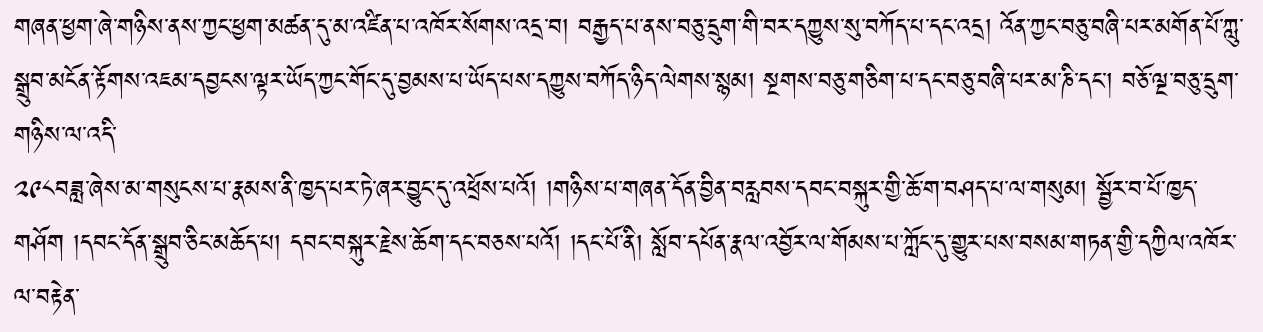གཞན་ཕྱག་ཞེ་གཉིས་ནས་ཀྱང་ཕྱག་མཚན་དུ་མ་འཛིན་པ་འཁོར་སོགས་འདྲ་བ། བརྒྱད་པ་ནས་བཅུ་དྲུག་གི་བར་དཀྱུས་སུ་བཀོད་པ་དང་འདྲ། འོན་ཀྱང་བཅུ་བཞི་པར་མགོན་པོ་ཀླུ་སྒྲུབ་མངོན་རྟོགས་འཇམ་དབྱངས་ལྟར་ཡོད་ཀྱང་གོང་དུ་བྱམས་པ་ཡོད་པས་དཀྱུས་བཀོད་ཉིད་ལེགས་སྙམ། སྔགས་བཅུ་གཅིག་པ་དང་བཅུ་བཞི་པར་མ་ཎི་དང་། བཅོ་ལྔ་བཅུ་དྲུག་གཉིས་ལ་འདི་
༢༩༨བཟླ་ཞེས་མ་གསུངས་པ་རྣམས་ནི་ཁྱད་པར་ཏེ་ཞར་བྱུང་དུ་འཕྲོས་པའོ། །གཉིས་པ་གཞན་དོན་བྱིན་བརླབས་དབང་བསྐུར་གྱི་ཆོ་ག་བཤད་པ་ལ་གསུམ། སྦྱོར་བ་པོ་ཁྱད་གཤོག །དབང་དོན་སྒྲུབ་ཅིང་མཆོད་པ། དབང་བསྐུར་རྗེས་ཆོག་དང་བཅས་པའོ། །དང་པོ་ནི། སློབ་དཔོན་རྣལ་འབྱོར་ལ་གོམས་པ་ཀློང་དུ་གྱུར་པས་བསམ་གཏན་གྱི་དཀྱིལ་འཁོར་ལ་བརྟེན་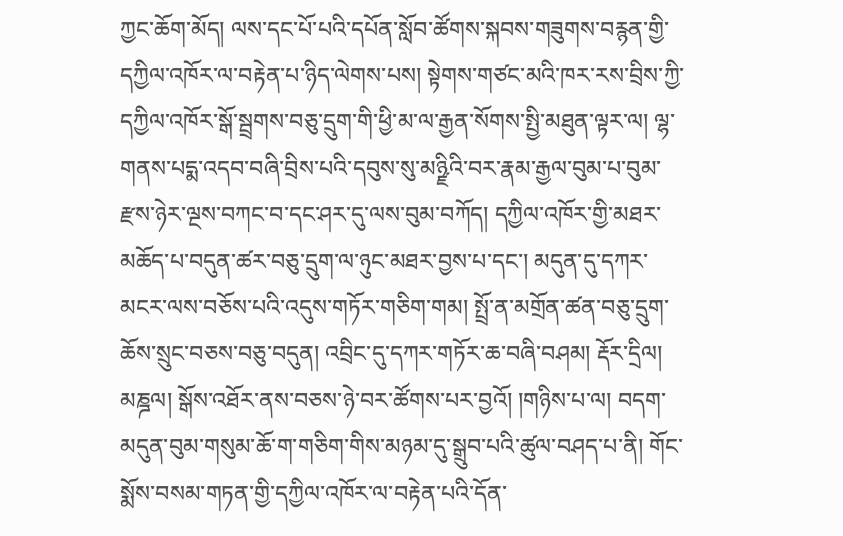ཀྱང་ཆོག་མོད། ལས་དང་པོ་པའི་དཔོན་སློབ་ཚོགས་སྐབས་གཟུགས་བརྙན་གྱི་དཀྱིལ་འཁོར་ལ་བརྟེན་པ་ཉིད་ལེགས་པས། སྟེགས་གཙང་མའི་ཁར་རས་བྲིས་ཀྱི་དཀྱིལ་འཁོར་སྒོ་སྦྲགས་བཅུ་དྲུག་གི་ཕྱི་མ་ལ་རྒྱན་སོགས་སྤྱི་མཐུན་ལྟར་ལ། ལྷ་གནས་པདྨ་འདབ་བཞི་བྲིས་པའི་དབུས་སུ་མཉྫིའི་བར་རྣམ་རྒྱལ་བུམ་པ་བུམ་རྫས་ཉེར་ལྔས་བཀང་བ་དང་ཤར་དུ་ལས་བུམ་བཀོད། དཀྱིལ་འཁོར་གྱི་མཐར་མཆོད་པ་བདུན་ཚར་བཅུ་དྲུག་ལ་ཉུང་མཐར་བྱས་པ་དང་། མདུན་དུ་དཀར་མངར་ལས་བཅོས་པའི་འདུས་གཏོར་གཅིག་གམ། སྤྲོ་ན་མགྲོན་ཚན་བཅུ་དྲུག་ཆོས་སྲུང་བཅས་བཅུ་བདུན། འབྲིང་དུ་དཀར་གཏོར་ཆ་བཞི་བཤམ། རྡོར་དྲིལ། མཎྜལ། སྒོས་འཐོར་ནས་བཅས་ཉེ་བར་ཚོགས་པར་བྱའོ། །གཉིས་པ་ལ། བདག་མདུན་བུམ་གསུམ་ཆོ་ག་གཅིག་གིས་མཉམ་དུ་སྒྲུབ་པའི་ཚུལ་བཤད་པ་ནི། གོང་སྨོས་བསམ་གཏན་གྱི་དཀྱིལ་འཁོར་ལ་བརྟེན་པའི་དོན་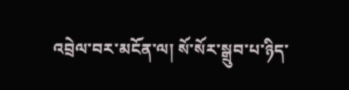འབྲེལ་བར་མངོན་ལ། སོ་སོར་སྒྲུབ་པ་ཉིད་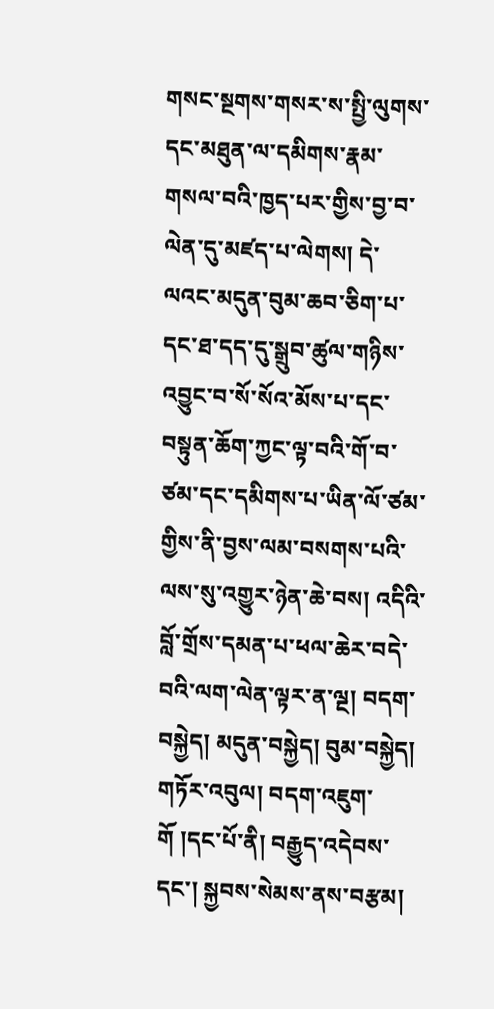གསང་སྔགས་གསར་ས་སྤྱི་ལུགས་དང་མཐུན་ལ་དམིགས་རྣམ་གསལ་བའི་ཁྱད་པར་གྱིས་བྱ་བ་ལེན་དུ་མཛད་པ་ལེགས། དེ་ལའང་མདུན་བུམ་ཆབ་ཅིག་པ་དང་ཐ་དད་དུ་སྒྲུབ་ཚུལ་གཉིས་འབྱུང་བ་སོ་སོའ་མོས་པ་དང་བསྟུན་ཆོག་ཀྱང་ལྟ་བའི་གོ་བ་ཙམ་དང་དམིགས་པ་ཡིན་ལོ་ཙམ་གྱིས་ནི་བྱས་ལམ་བསགས་པའི་ལས་སུ་འགྱུར་ཉེན་ཆེ་བས། འདིའི་བློ་གྲོས་དམན་པ་ཕལ་ཆེར་བདེ་བའི་ལག་ལེན་ལྟར་ན་ལྔ། བདག་བསྐྱེད། མདུན་བསྐྱེད། བུམ་བསྐྱེད། གཏོར་འབུལ། བདག་འཇུག་གོ །དང་པོ་ནི། བརྒྱུད་འདེབས་དང་། སྐྱབས་སེམས་ནས་བརྩམ།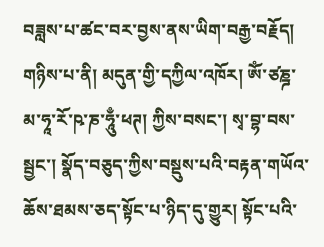བཟླས་པ་ཚང་བར་བྱས་ནས་ཡིག་བརྒྱ་བརྗོད། གཉིས་པ་ནི། མདུན་གྱི་དཀྱིལ་འཁོར། ༀ་ཙཎྜ་མ་ཧཱ་རོ་ཥ་ཎ་ཧཱུྃ་ཕཊ། ཀྱིས་བསང་། སྭ་བྷ་བས་སྦྱང་། སྣོད་བཅུད་ཀྱིས་བསྡུས་པའི་བརྟན་གཡོའ་ཆོས་ཐམས་ཅད་སྟོང་པ་ཉིད་དུ་གྱུར། སྟོང་པའི་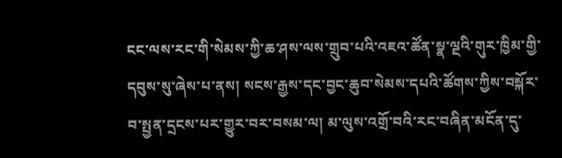ངང་ལས་རང་གི་སེམས་ཀྱི་ཆ་ཤས་ལས་གྲུབ་པའི་འཇའ་ཚོན་སྣ་ལྔའི་གུར་ཁྱིམ་གྱི་དབུས་སུ་ཞེས་པ་ནས། སངས་རྒྱས་དང་བྱང་ཆུབ་སེམས་དཔའི་ཚོགས་ཀྱིས་བསྐོར་བ་སྤྱན་དྲངས་པར་གྱུར་བར་བསམ་ལ། མ་ལུས་འགྲོ་བའི་རང་བཞིན་མངོན་དུ་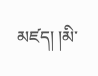མཛད། །མི་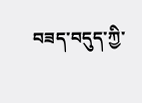བཟད་བདུད་ཀྱི་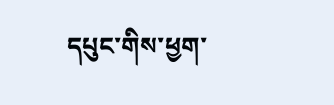དཔུང་གིས་ཕྱག་